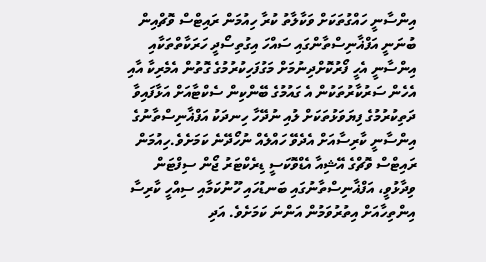އިންސާނީ ހައްގުތަކަށް ވަކާލާތު ކުރާ ހިއުމަން ރައިޓްސް ވޮޗްއިން ބުނަނީ އަފްޣާނިސްތާންގައި ސައްހަ އިގުތިސޯދީ ހަރަކާތްތަކާއި އިންސާނީ އެހީ ފޯރުކޮށްދިނުމަށް މަގުފަހިކުރުމުގެ ގޮތުން އެމެރިކާ އާއި އެހެން ސަރުކާރުތަކުން އެ ގައުމުގެ ބޭންކިން ސެކްޓާއަށް އަޅާފައިވާ ދަތިކުރުމުގެ ފިޔަވަޅުތަކަށް ލުއި ނުދޭހާ ހިނދަކު އަފްޣާނިސްތާނުގެ އިންސާނީ ކާރިސާއަށް އެދެވޭ ހައްލެއް ނުހޯދޭނެ ކަމަށެވެ.ހިއުމަން ރައިޓްސް ވޮޗްގެ އޭޝިއާ އެޑްވޮކަސީ ޑިރެކްޓަރު ޖޯން ސިފްޓަން ވިދާޅުވީ، އަފްޣާނިސްތާނުގައި ބަނޑުހައި ހޫނުކަމާއި ސިއްހީ ކާރިސާ އިންތިހާއަށް އިތުރުވަމުން އަންނަ ކަމަށެވެ. އަދި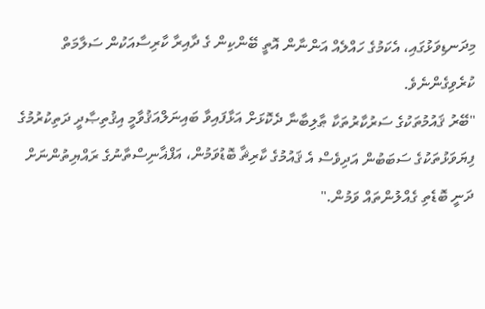މިދަނޑިވަޅުގައި، އެކަމުގެ ހައްލެއް އަންނާން އޮތީ ބޭންކިން ގެ ދާއިރާ ކާރިސާއަކުން ސަލާމަތް ކުރެވިގެންނެވެ.
"ބޭރު ޤައުމުތަކުގެ ސަރުކާރުތަކާ ޠާލިބާނާ ދެކޮޅަށް އަޅާފައިވާ ބައިނަލްއަޤުވާމީ އިޤުތިޞާދީ ދަތިކުރުމުގެ ފިޔަވަޅުތަކުގެ ސަބަބުން އަދިވެސް އެ ޤައުމުގެ ކާރިޘާ ބޮޑުވަމުން، އަފްޣާނިސްތާނުގެ ރައްޔިތުންނަށް ދަނީ ބޮޑެތި ގެއްލުންތައް ވަމުން."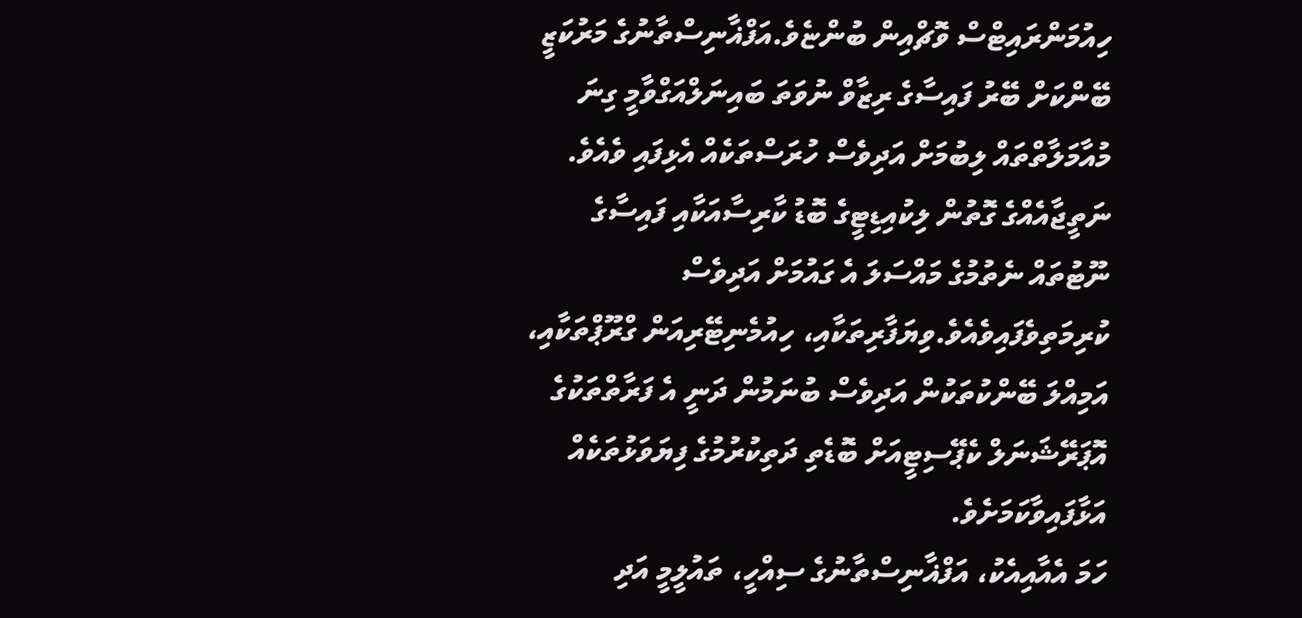ހިއުމަންރައިޓްސް ވޮޗްއިން ބުންޏެވެ.އަފްޣާނިސްތާނުގެ މަރުކަޒީ ބޭންކަށް ބޭރު ފައިސާގެ ރިޒާވް ނުވަތަ ބައިނަލްއަގްވާމީ ގިނަ މުއާމަލާތްތައް ލިބުމަށް އަދިވެސް ހުރަސްތަކެއް އެޅިފައި ވެއެވެ. ނަތީޖާއެއްގެ ގޮތުން ލިކުއިޑިޓީގެ ބޮޑު ކާރިސާއަކާއި ފައިސާގެ ނޫޓުތައް ނެތުމުގެ މައްސަލަ އެ ގައުމަށް އަދިވެސް ކުރިމަތިވެފައިވެއެވެ.ވިޔަފާރިތަކާއި، ހިއުމެނިޓޭރިއަން ގްރޫޕްތަކާއި، އަމިއްލަ ބޭންކުތަކުން އަދިވެސް ބުނަމުން ދަނީ އެ ފަރާތްތަކުގެ އޮޕަރޭޝަނަލް ކެޕޭސިޓީއަށް ބޮޑެތި ދަތިކުރުމުގެ ފިޔަވަޅުތަކެއް އަޅާފައިވާކަމަށެވެ.
ހަމަ އެއާއިއެކު، އަފްޣާނިސްތާނުގެ ސިއްހީ، ތައުލީމީ އަދި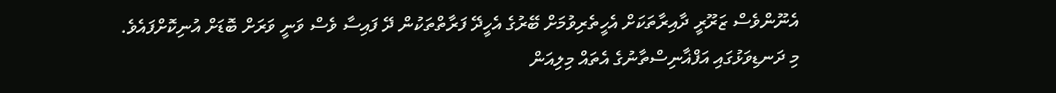އެނޫންވެސް ޒަރޫރީ ދާއިރާތަކަށް އެހީތެރިވުމަށް ބޭރުގެ އެހީދޭ ފަރާތްތަކުން ދޭ ފައިސާ ވެސް ވަނީ ވަރަށް ބޮޑަށް އުނިކޮށްފައެވެ.
މި ދަނޑިވަޅުގައި އަފްޣާނިސްތާނުގެ އެތައް މިލިއަން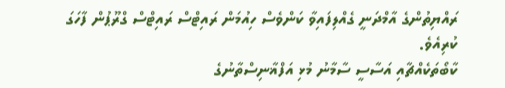ރައްޔިތުންގެ އާމްދަނީ ގެއްލިފައިވާ ކަންވެސް ހިއުމަން ރައިޓްސް ރައިޓްސް ގްރޫޕުން ފާހަގަ ކުރިއެވެ.
ކާބޯތަކެއްޗާއި އަސާސީ ސާމާނު މުޅި އަފްޣާނިސްތާނުގެ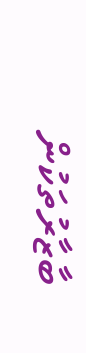ބާޒާރުތަކުން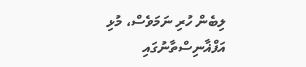ލިބެން ހުރި ނަމަވެސް، މުޅި އަފްޣާނިސްތާނުގައި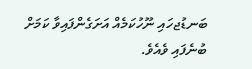ބަނޑުޖހައި ނޫހުކަމެއް އަށަގެންފައިވާ ކަމަށް ބުނެފައި ވެއެވެ.